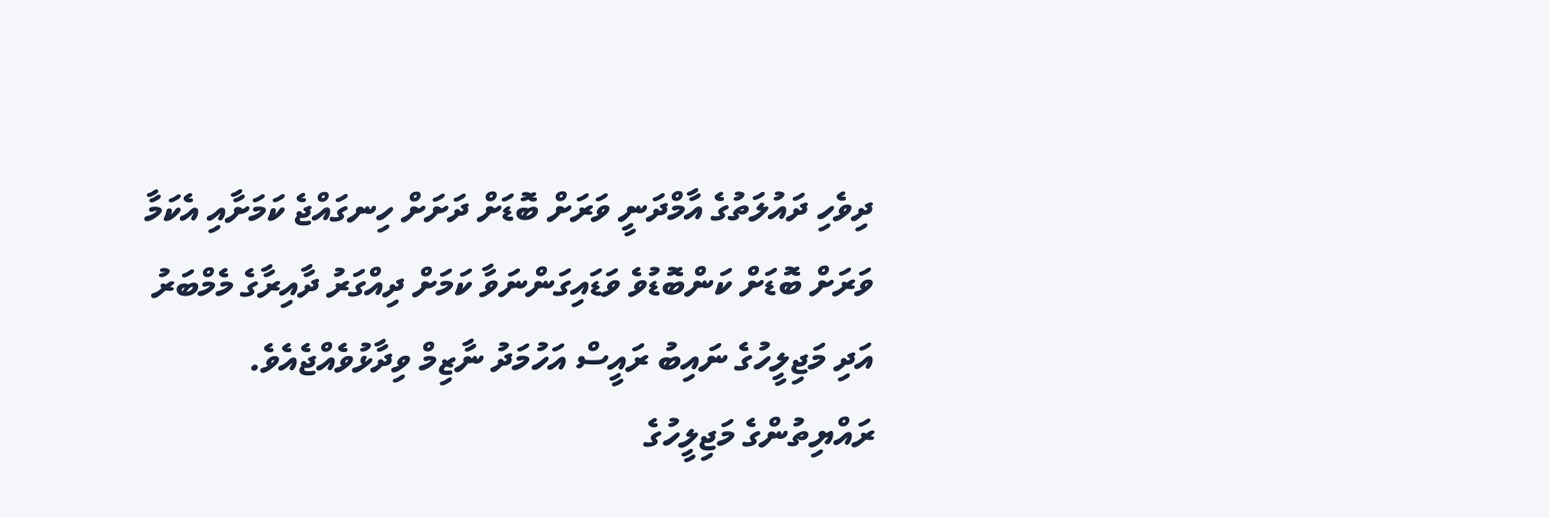ދިވެހި ދައުލަތުގެ އާމްދަނީ ވަރަށް ބޮޑަށް ދަށަށް ހިނގައްޖެ ކަމަށާއި އެކަމާ ވަރަށް ބޮޑަށް ކަންބޮޑުވެ ވަޑައިގަންނަވާ ކަމަށް ދިއްގަރު ދާއިރާގެ މެމްބަރު އަދި މަޖިލީހުގެ ނައިބު ރައީސް އަހުމަދު ނާޒިމް ވިދާޅުވެއްޖެއެވެ.
ރައްޔިތުންގެ މަޖިލީހުގެ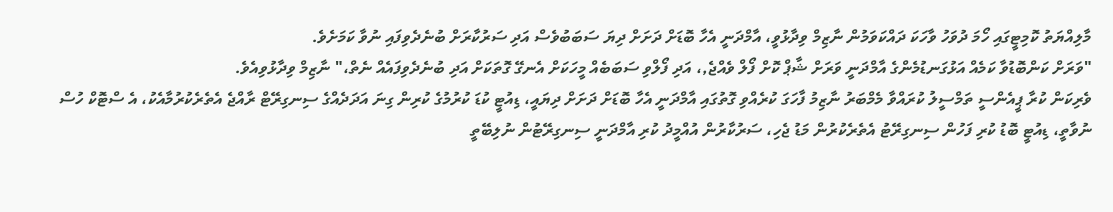މާލިއްޔަތު ކޮމިޓީގައި ހޯމަ ދުވަހު ވާހަކަ ދައްކަވަމުން ނާޒިމް ވިދާޅުވީ، އާމްދަނީ އެހާ ބޮޑަށް ދަށަށް ދިޔަ ސަބަބުވެސް އަދި ސަރުކާރަށް ބުނެދެވިފައި ނުވާ ކަމަށެވެ.
"ވަރަށް ކަންބޮޑުވާ ކަމެއް އަޅުގަނޑުމެންގެ އާމްދަނީ ވަރަށް ޝާޕް ކޮށް ފޯލް ވެއްޖެ,، އަދި ފޯލްވި ސަބަބެއް މީހަކަށް އެނގޭ ގޮތަކަށް އަދި ބުނެދެވިފައެއް ނެތް،" ނާޒިމް ވިދާޅުވިއެވެ.
ވެރިކަން ކުރާ ޕީއެންސީ ތަމްސީލު ކުރައްވާ މެމްބަރު ނާޒިމު ފާހަގަ ކުރެއްވި ގޮތުގައި އާމްދަނީ އެހާ ބޮޑަށް ދަށަށް ދިޔައީ، ޑިއުޓީ ކުޑަ ކުރުމުގެ ކުރިން ގިނަ އަދަދެއްގެ ސިނގިރޭޓް ރާއްޖެ އެތެރެކުރުމާއެކު، އެ ސްޓޮކް ހުސް ނުވާތީ، ޑިއުޓީ ބޮޑު ކުރި ފަހުން ސިނގިރޭޓު އެތެރެކުރުން މަޑު ޖެހި، ސަރުކާރުން އުއްމީދު ކުރި އާމްދަނީ ސިނގިރޭޓުން ނުލިބޭތީ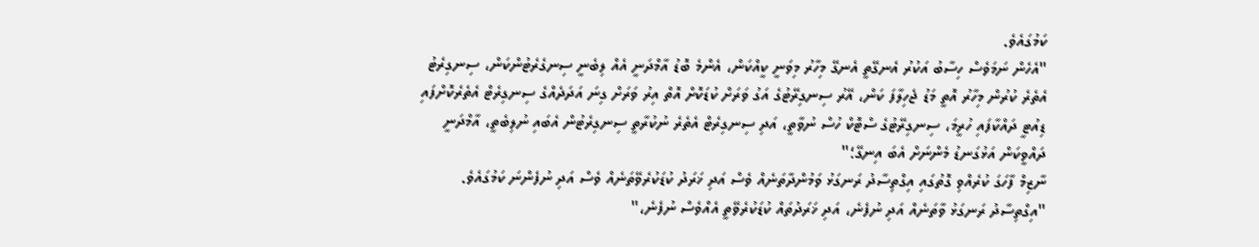ކަމުގައެވެ.
"އެހެން ނަމަވެސް ހިސާބު އަކުރު އެނގޭތީ އެނގޭ މިހާރު މިވަނީ ކީއްކަން، އެންމެ ބޮޑު އާމްދަނީ އެއް ލިބެނީ ސިނގެރެޓުންކަން، ސިނގިރެޓު އެތެރެ ކުރުން މިހާރު އޮތީ މަޑު ޖެހިލާފަ ކަން، އޭރު ސިނގިރޭޓުގެ އަގު ވަރަށް ކުޑަކޮށް އޮތް އިރު ވަރަށް ގިނަ އަދަދެއްގެ ސިނގިރެޓް އެތެރެކޮށްފައި ޑިއުޓީ ދައްކާފައި ހުރީމަ، ސިނގިރޭޓުގެ ސްޓޮކް ހުސް ނުވާތީ، އަދި ސިނގިރެޓް އެތެރެ ނުކުރާތީ ސިނގިރެޓުން އެބައި ނުލިބެތީ، އާމްދަނީ ދައްވީކަން އަޅުގަނޑު މެންނަށް އެބަ އިނގޭ؛"
ނާޒިމް ފާހަގަ ކުރެއްވި ގޮތުގައި އިގްތިސާދު ރަނގަޅު ވަމުންދާތަނެއް ވެސް އަދި ޚަރަދު ކުޑަކުރެވޭތަނެއް ވެސް އަދި ނުފެންނަ ކަމުގައެވެ.
"އިގްތިސާދު ރަނގަޅު ވާތަނެއް އަދި ނުފެނެ، އަދި ޚަރަދުތައް ކުޑަކުރެވޭތީ އެއްވެސް ނުފެނެ،"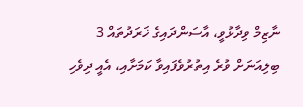ނާޒިމް ވިދާޅުވީ، އާސަންދައިގެ ޚަރަދުތައް 3 ބިލިއަނަށް ވުރެ އިތުރުވެފައިވާ ކަމަށާއި، އެއީ ދިވެހި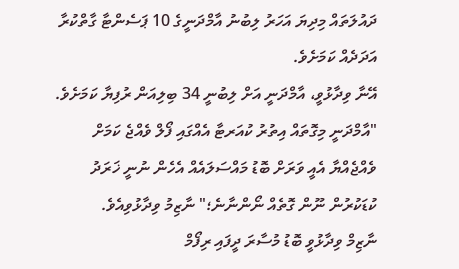ދައުލަތައް މިދިޔަ އަހަރު ލިބުނު އާމްދަނީގެ 10 ޕަސެންޓާ ގާތްކުރާ އަދަދެއް ކަމަށެވެ.
އޭނާ ވިދާޅުވީ، އާމްދަނީ އަށް ލިބުނީ 34 ބިލިއަން ރުފިޔާ ކަމަށެވެ.
"އާމްދަނީ މިގޮތައް އިތުރު ކުއަރޓާ އެއްގައި ފޯލް ވެއްޖެ ކަމަށް ވެއްޖެއްޔާ އެއީ ވަރަށް ބޮޑު މައްސަލައެއް އެހެން ނުނީ ޚަރަދު ކުޑަކުރުން ނޫން ގޮތެއް ނޯންނާނެ؛" ނާޒިމު ވިދާޅުވިއެވެ.
ނާޒިމް ވިދާޅުވީ ބޮޑު މުސާރަ ދީފައި ރިފޯމް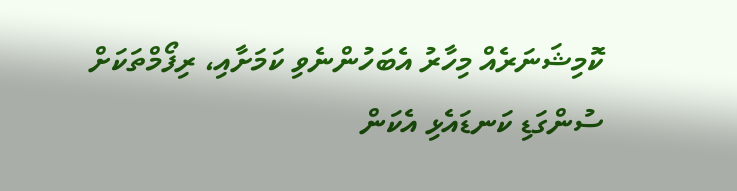ކޮމިޝަނަރެއް މިހާރު އެބަހުންނެވި ކަމަށާއި، ރިފޯމްތަކަށް ސުންގަޑި ކަނޑައެޅި އެކަން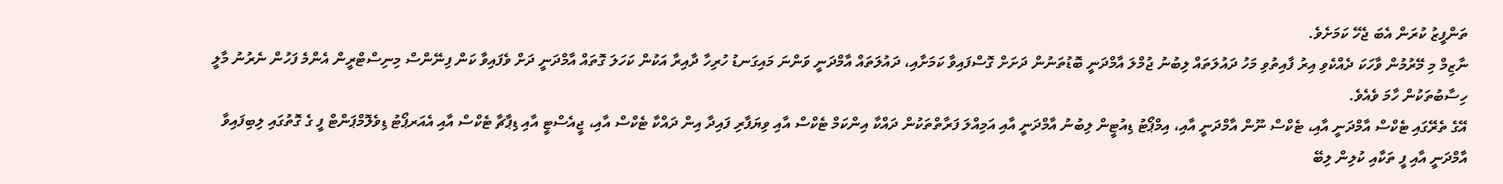ތަންފީޒު ކުރަން އެބަ ޖެހޭ ކަމަށެވެ.
ނާޒިމް މި މޭރުމުން ވާހަކަ ދެއްކެވި އިރު ފާއިތުވި މަހު ދައުލަތައް ލިބުނު ޖުމްލަ އާމްދަނީ ބޮޑުތަނުން ދަށަށް ގޮސްފައިވާ ކަމަށާއި، ދައުލަތައް އާމްދަނީ ވަންނަ މައިގަނޑު ހުރިހާ ދާއިރާ އަކުން ކަހަލަ ގޮތައް އާމްދަނީ ދަށް ވެފައިވާ ކަން ފިނޭންސް މިނިސްޓްރީން އެންމެ ފަހުން ނެރުނު މާލީ ހިސާބުތަކުން ހާމަ ވެއެވެ.
އޭގެ ތެރޭގައި ޓެކްސް އާމްދަނީ އާއި، ޓެކްސް ނޫން އާމްދަނީ އާއި، އިމްޕޯޓު ޑިއުޓީން ލިބުނު އާމްދަނީ އާއި އަމިއްލަ ފަރާތްތަކުން ދައްކާ އިންކަމް ޓެކްސް އާއި ވިޔަފާރި ފައިދާ އިން ދައްކާ ޓެކްސް އާއި، ޖީއެސްޓީ އާއި ޑިޕާޗާ ޓެކްސް އާއި އެއަރޕޯޓު ޑިވެލޮމްޕަންޓް ފީ ގެ ގޮތުގައި ލިބިފައިވާ އާމްދަނީ އާއި ފީ ތަކާއި ކުލިން ލިބޭ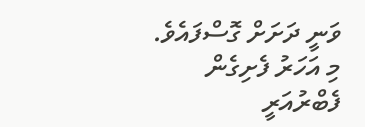ވަނީ ދަށަށް ގޮސްފައެވެ.
މި އަހަރު ފެށިގެން ފެބްރުއަރީ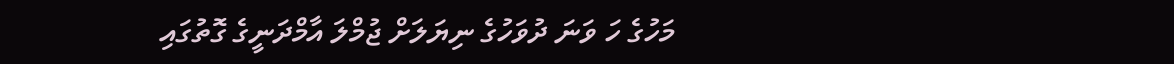މަހުގެ ހަ ވަނަ ދުވަހުގެ ނިޔަލަށް ޖުމްލަ އާމްދަނީގެ ގޮތުގައި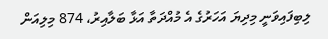ލިބިފައިވަނީ މިދިޔަ އަހަރުގެ އެ މުއްދަތާ އަޅާ ބަލާއިރު، 874 މިލިއަން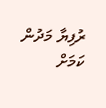ރުފިޔާ މަދުން ކަމަށް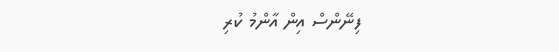ފިނޭންސް އިން އާންމު ކުރި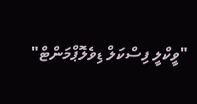"ވީކްލީ ފިސްކަލް ޑިވެލޮޕްމަންޓް"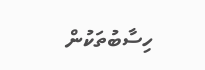ހިސާބުތަކުން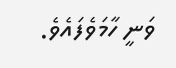ވަނީ ހާމަވެފައެވެ.